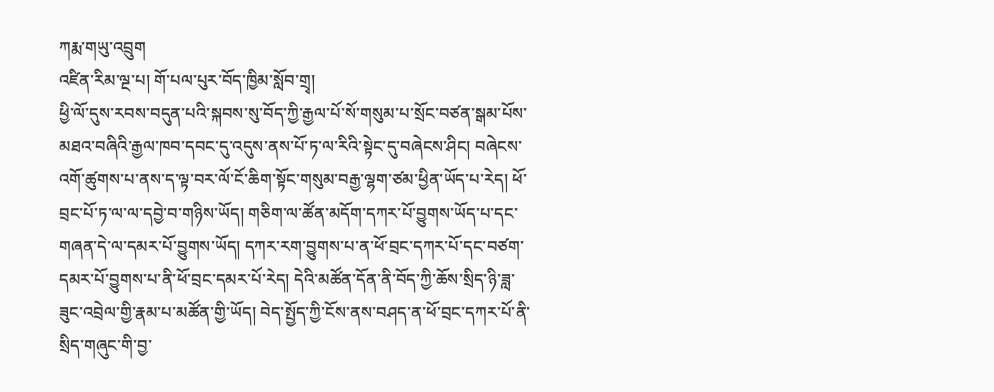ཀརྨ་གཡུ་འབྲུག
འཛིན་རིམ་ལྔ་པ། གོ་པལ་པུར་བོད་ཁྱིམ་སློབ་གྲྭ།
ཕྱི་ལོ་དུས་རབས་བདུན་པའི་སྐབས་སུ་བོད་ཀྱི་རྒྱལ་པོ་སོ་གསུམ་པ་སྲོང་བཙན་སྒམ་པོས་མཐའ་བཞིའི་རྒྱལ་ཁབ་དབང་དུ་འདུས་ནས་པོ་ཏ་ལ་རིའི་སྟེང་དུ་བཞེངས་ཤིང། བཞེངས་འགོ་ཚུགས་པ་ནས་ད་ལྟ་བར་ལོ་ངོ་ཆིག་སྟོང་གསུམ་བརྒྱ་ལྷག་ཙམ་ཕྱིན་ཡོད་པ་རེད། ཕོ་བྲང་པོ་ཏ་ལ་ལ་དབྱེ་བ་གཉིས་ཡོད། གཅིག་ལ་ཚོན་མདོག་དཀར་པོ་བྱུགས་ཡོད་པ་དང་གཞན་དེ་ལ་དམར་པོ་བྱུགས་ཡོད། དཀར་རག་བྱུགས་པ་ན་ཕོ་བྲང་དཀར་པོ་དང་བཙག་དམར་པོ་བྱུགས་པ་ནི་ཕོ་བྲང་དམར་པོ་རེད། དེའི་མཚོན་དོན་ནི་བོད་ཀྱི་ཆོས་སྲིད་ཉི་ཟླ་ཟུང་འབྲེལ་གྱི་རྣམ་པ་མཚོན་གྱི་ཡོད། བེད་སྤྱོད་ཀྱི་ངོས་ནས་བཤད་ན་ཕོ་བྲང་དཀར་པོ་ནི་སྲིད་གཞུང་གི་བྱ་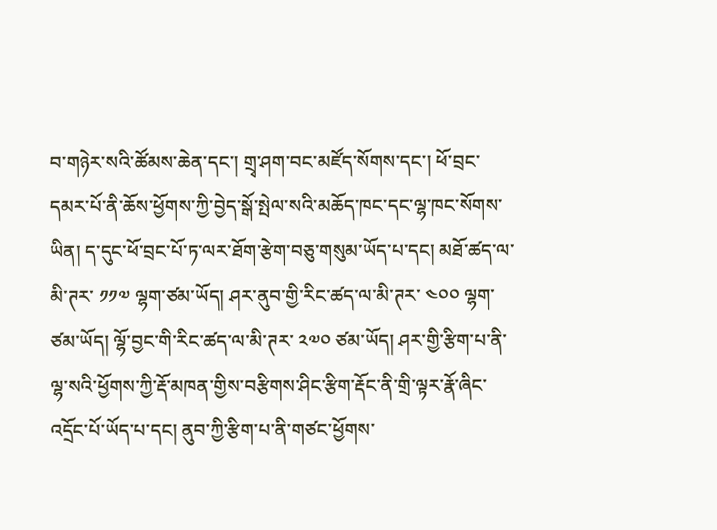བ་གཉེར་སའི་ཚོམས་ཆེན་དང་། གྲྭ་ཤག་བང་མཛོད་སོགས་དང་། ཕོ་བྲང་དམར་པོ་ནི་ཆོས་ཕྱོགས་ཀྱི་བྱེད་སྒོ་སྤེལ་སའི་མཆོད་ཁང་དང་ལྷ་ཁང་སོགས་ཡིན། ད་དུང་ཕོ་བྲང་པོ་ཏ་ལར་ཐོག་རྩེག་བཅུ་གསུམ་ཡོད་པ་དང། མཐོ་ཚད་ལ་མི་ཊར་ ༡༡༧ ལྷག་ཙམ་ཡོད། ཤར་ནུབ་གྱི་རིང་ཚད་ལ་མི་ཊར་ ༤༠༠ ལྷག་ཙམ་ཡོད། ལྷོ་བྱང་གི་རིང་ཚད་ལ་མི་ཊར་ ༢༧༠ ཙམ་ཡོད། ཤར་གྱི་རྩིག་པ་ནི་ལྷ་སའི་ཕྱོགས་ཀྱི་རྡོ་མཁན་གྱིས་བརྩིགས་ཤིང་རྩིག་རྡོང་ནི་གྲི་ལྟར་རྣོ་ཞིང་འདྲོང་པོ་ཡོད་པ་དང། ནུབ་ཀྱི་རྩིག་པ་ནི་གཙང་ཕྱོགས་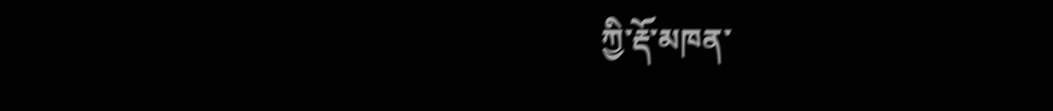ཀྱི་རྡོ་མཁན་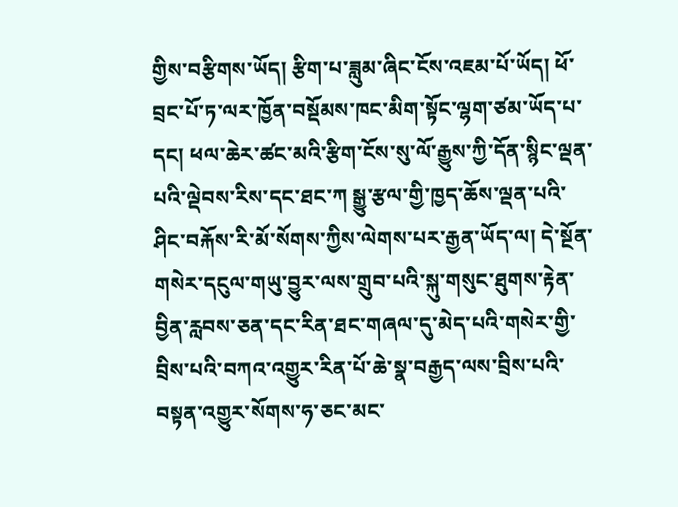གྱིས་བརྩིགས་ཡོད། རྩིག་པ་ཟླུམ་ཞིང་ངོས་འཇམ་པོ་ཡོད། ཕོ་བྲང་པོ་ཏ་ལར་ཁྱོན་བསྡོམས་ཁང་མིག་སྟོང་ལྷག་ཙམ་ཡོད་པ་དང། ཕལ་ཆེར་ཚང་མའི་རྩིག་ངོས་སུ་ལོ་རྒྱུས་ཀྱི་དོན་སྙིང་ལྡན་པའི་ལྡེབས་རིས་དང་ཐང་ཀ སྒྱུ་རྩལ་གྱི་ཁྱད་ཆོས་ལྡན་པའི་ཤིང་བརྐོས་རི་མོ་སོགས་ཀྱིས་ལེགས་པར་རྒྱན་ཡོད་ལ། དེ་སྔོན་གསེར་དངུལ་གཡུ་བྱུར་ལས་གྲུབ་པའི་སྐུ་གསུང་ཐུགས་རྟེན་བྱིན་རླབས་ཅན་དང་རིན་ཐང་གཞལ་དུ་མེད་པའི་གསེར་གྱི་བྲིས་པའི་བཀའ་འགྱུར་རིན་པོ་ཆེ་སྣ་བརྒྱད་ལས་བྲིས་པའི་བསྟན་འགྱུར་སོགས་ཧ་ཅང་མང་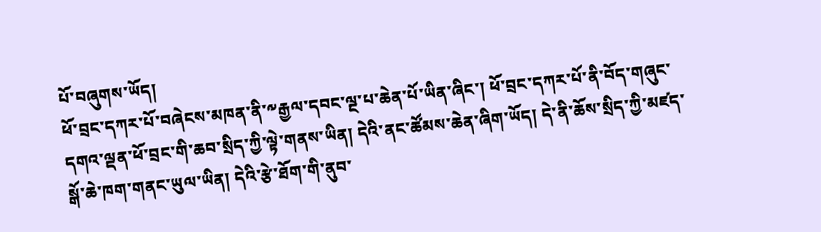པོ་བཞུགས་ཡོད།
ཕོ་བྲང་དཀར་པོ་བཞེངས་མཁན་ནི་༸རྒྱལ་དབང་ལྔ་པ་ཆེན་པོ་ཡིན་ཞིང་། ཕོ་བྲང་དཀར་པོ་ནི་བོད་གཞུང་དགའ་ལྡན་ཕོ་བྲང་གི་ཆབ་སྲིད་ཀྱི་ལྟེ་གནས་ཡིན། དེའི་ནང་ཚོམས་ཆེན་ཞིག་ཡོད། དེ་ནི་ཆོས་སྲིད་ཀྱི་མཛད་སྒོ་ཆེ་ཁག་གནང་ཡུལ་ཡིན། དེའི་རྩེ་ཐོག་གི་ནུབ་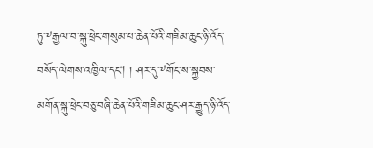ཏུ་༸རྒྱལ་བ་སྐུ་ཕྲེང་གསུམ་པ་ཆེན་པོའི་གཟིམ་ཆུང་ཉི་འོད་བསོད་ལེགས་འཁྱིལ་དང། ། ཤར་དུ་༸གོང་ས་སྐྱབས་མགོན་སྐུ་ཕྲེང་བཅུ་བཞི་ཆེན་པོའི་གཟིམ་ཆུང་ཤར་རྒྱུད་ཉི་འོད་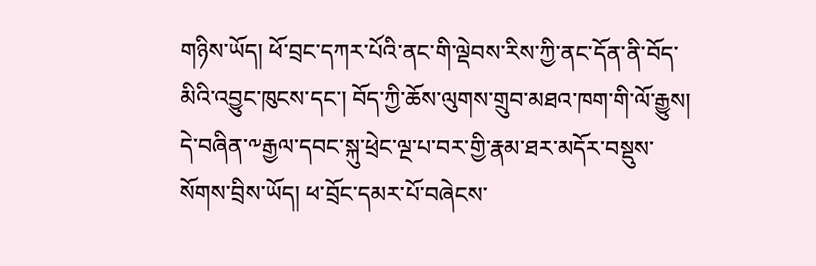གཉིས་ཡོད། ཕོ་བྲང་དཀར་པོའི་ནང་གི་ལྡེབས་རིས་ཀྱི་ནང་དོན་ནི་བོད་མིའི་འབྱུང་ཁུངས་དང་། བོད་ཀྱི་ཆོས་ལུགས་གྲུབ་མཐའ་ཁག་གི་ལོ་རྒྱུས། དེ་བཞིན་༸རྒྱལ་དབང་སྐུ་ཕྲེང་ལྔ་པ་བར་གྱི་རྣམ་ཐར་མདོར་བསྡུས་སོགས་བྲིས་ཡོད། ཕ་བྲོང་དམར་པོ་བཞེངས་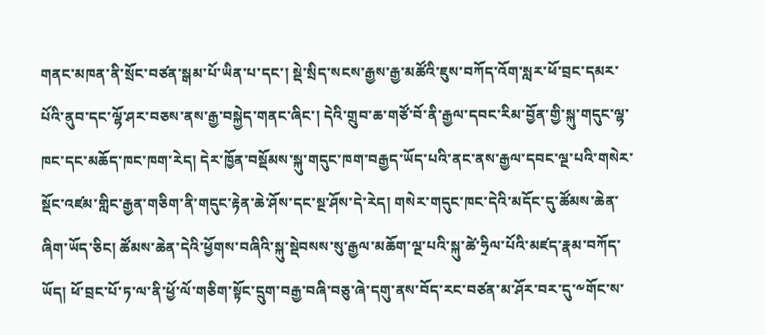གནང་མཁན་ནི་སྲོང་བཙན་སྒམ་པོ་ཡིན་པ་དང་། སྡེ་སྲིད་སངས་རྒྱས་རྒྱ་མཚོའི་ཇུས་བཀོད་འོག་སླར་ཕོ་བྲང་དམར་པོའི་ནུབ་དང་ལྷོ་ཤར་བཅས་ནས་རྒྱ་བསྐྱེད་གནང་ཞིང་། དེའི་གྲུབ་ཆ་གཙོ་བོ་ནི་རྒྱལ་དབང་རིམ་བྱོན་གྱི་སྐུ་གདུང་ལྷ་ཁང་དང་མཆོད་ཁང་ཁག་རེད། དེར་ཁྱོན་བསྡོམས་སྐུ་གདུང་ཁག་བརྒྱད་ཡོད་པའི་ནང་ནས་རྒྱལ་དབང་ལྔ་པའི་གསེར་སྡོང་འཛམ་གླིང་རྒྱན་གཅིག་ནི་གདུང་རྟེན་ཆེ་ཤོས་དང་སྔ་ཤོས་དེ་རེད། གསེར་གདུང་ཁང་དེའི་མདོང་དུ་ཚོམས་ཆེན་ཞིག་ཡོད་ཅིང། ཚོམས་ཆེན་དེའི་ཕྱོགས་བཞིའི་སྐུ་སྡེབསས་སུ་རྒྱལ་མཆོག་ལྔ་པའི་སྐུ་ཚེ་ཧྲིལ་པོའི་མཛད་རྣམ་བཀོད་ཡོད། ཕོ་བྲང་པོ་ཏ་ལ་ནི་ཕྱོ་ལོ་གཅིག་སྟོང་དྲུག་བརྒྱ་བཞི་བཅུ་ཞེ་དགུ་ནས་བོད་རང་བཙན་མ་ཤོར་བར་དུ་༸གོང་ས་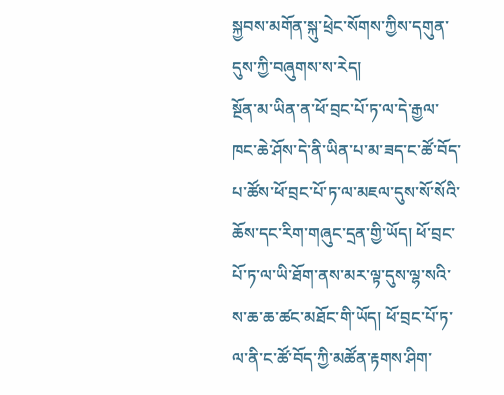སྐྱབས་མགོན་སྐུ་ཕྲེང་སོགས་ཀྱིས་དགུན་དུས་ཀྱི་བཞུགས་ས་རེད།
སྔོན་མ་ཡིན་ན་ཕོ་བྲང་པོ་ཏ་ལ་དེ་རྒྱལ་ཁང་ཆེ་ཤོས་དེ་ནི་ཡིན་པ་མ་ཟད་ང་ཚོ་བོད་པ་ཚོས་ཕོ་བྲང་པོ་ཏ་ལ་མཇལ་དུས་སོ་སོའི་ཆོས་དང་རིག་གཞུང་དྲན་གྱི་ཡོད། ཕོ་བྲང་པོ་ཏ་ལ་ཡི་ཐོག་ནས་མར་ལྟ་དུས་ལྷ་སའི་ས་ཆ་ཆ་ཚང་མཐོང་གི་ཡོད། ཕོ་བྲང་པོ་ཏ་ལ་ནི་ང་ཚོ་བོད་ཀྱི་མཚོན་རྟགས་ཤིག་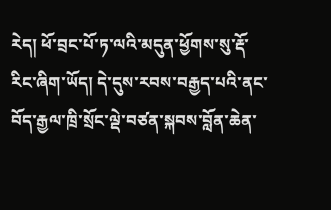རེད། ཕོ་བྲང་པོ་ཏ་ལའི་མདུན་ཕྱོགས་སུ་རྡོ་རིང་ཞིག་ཡོད། དེ་དུས་རབས་བརྒྱད་པའི་ནང་བོད་རྒྱལ་ཁྲི་སྲོང་ལྡེ་བཙན་སྐབས་བློན་ཆེན་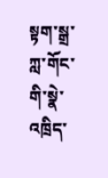སྟག་སྒྲ་ཀླ་གོང་གི་སྣེ་འཁྲིད་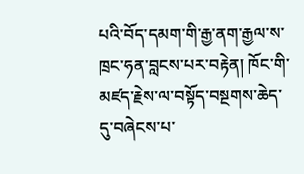པའི་བོད་དམག་གི་རྒྱ་ནག་རྒྱལ་ས་ཁྲང་ཧན་བླངས་པར་བརྟེན། ཁོང་གི་མཛད་རྗེས་ལ་བསྟོད་བསྔགས་ཆེད་དུ་བཞེངས་པ་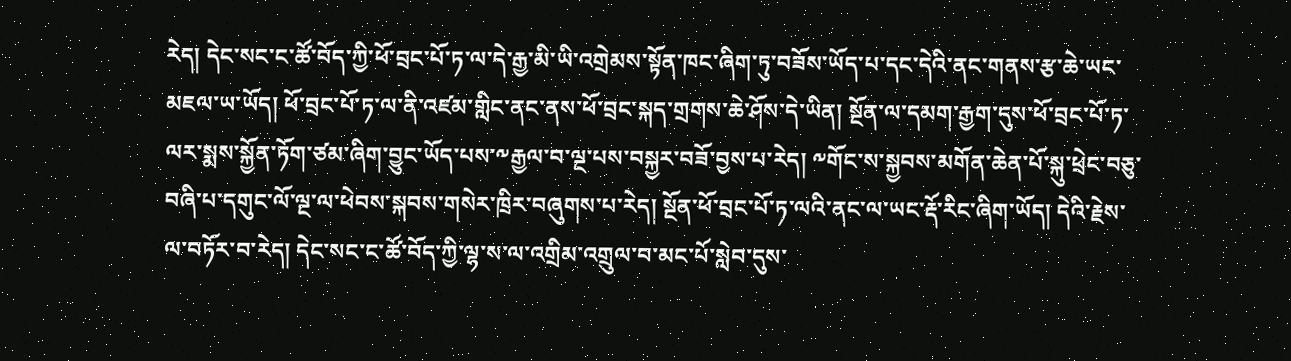རེད། དེང་སང་ང་ཚོ་བོད་ཀྱི་ཕོ་བྲང་པོ་ཏ་ལ་དེ་རྒྱ་མི་ཡི་འགྲེམས་སྟོན་ཁང་ཞིག་ཏུ་བཟོས་ཡོད་པ་དང་དེའི་ནང་གནས་རྩ་ཆེ་ཡང་མཇལ་ཡ་ཡོད། ཕོ་བྲང་པོ་ཏ་ལ་ནི་འཛམ་གླིང་ནང་ནས་ཕོ་བྲང་སྐད་གྲགས་ཆེ་ཤོས་དེ་ཡིན། སྔོན་ལ་དམག་རྒྱག་དུས་ཕོ་བྲང་པོ་ཏ་ལར་སྨས་སྐྱོན་ཏོག་ཙམ་ཞིག་བྱུང་ཡོད་པས་༸རྒྱལ་བ་ལྔ་པས་བསྐྱར་བཟོ་བྱས་པ་རེད། ༸གོང་ས་སྐྱབས་མགོན་ཆེན་པོ་སྐུ་ཕྲེང་བཅུ་བཞི་པ་དགུང་ལོ་ལྔ་ལ་ཕེབས་སྐབས་གསེར་ཁྲིར་བཞུགས་པ་རེད། སྔོན་ཕོ་བྲང་པོ་ཏ་ལའི་ནང་ལ་ཡང་རྡོ་རིང་ཞིག་ཡོད། དེའི་རྗེས་ལ་བཏོར་བ་རེད། དེང་སང་ང་ཚོ་བོད་ཀྱི་ལྷ་ས་ལ་འགྲིམ་འགྲུལ་བ་མང་པོ་སླེབ་དུས་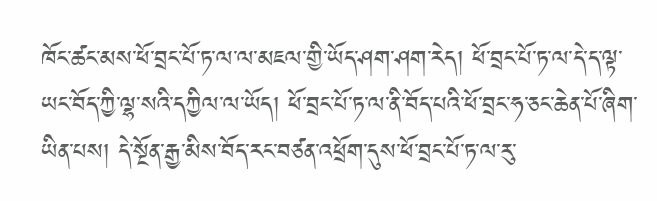ཁོང་ཚང་མས་ཕོ་བྲང་པོ་ཏ་ལ་ལ་མཇལ་གྱི་ཡོད་ཤག་ཤག་རེད། ཕོ་བྲང་པོ་ཏ་ལ་དེ་ད་ལྟ་ཡང་བོད་ཀྱི་ལྷ་སའི་དཀྱིལ་ལ་ཡོད། ཕོ་བྲང་པོ་ཏ་ལ་ནི་བོད་པའི་ཕོ་བྲང་ཧ་ཅང་ཆེན་པོ་ཞིག་ཡིན་པས། དེ་སྔོན་རྒྱ་མིས་བོད་རང་བཙན་འཕྲོག་དུས་ཕོ་བྲང་པོ་ཏ་ལ་རུ་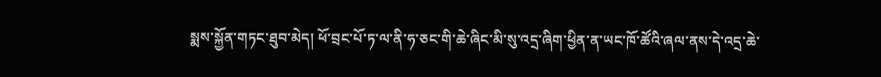སྨས་སྐྱོན་གཏང་ཐུབ་མེད། ཕོ་བྲང་པོ་ཏ་ལ་ནི་ཧ་ཅང་གི་ཆེ་ཞིང་མི་སུ་འདྲ་ཞིག་ཕྱིན་ན་ཡང་ཁོ་ཚོའི་ཞལ་ནས་དེ་འདྲ་ཆེ་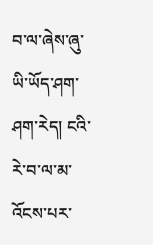བ་ལ་ཞེས་ཞུ་ཡི་ཡོད་ཤག་ཤག་རེད། ངའི་རེ་བ་ལ་མ་འོངས་པར་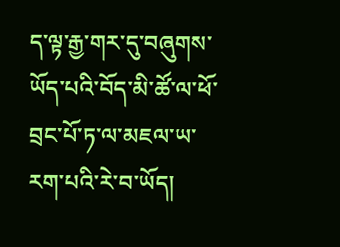ད་ལྟ་རྒྱ་གར་དུ་བཞུགས་ཡོད་པའི་བོད་མི་ཚོ་ལ་ཕོ་བྲང་པོ་ཏ་ལ་མཇལ་ཡ་རག་པའི་རེ་བ་ཡོད།